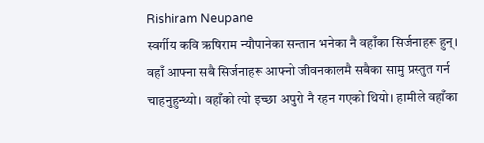Rishiram Neupane
स्वर्गीय कवि ऋषिराम न्यौपानेका सन्तान भनेका नै वहाँका सिर्जनाहरू हुन्। वहाँ आफ्ना सबै सिर्जनाहरू आफ्नो जीवनकालमै सबैका सामु प्रस्तुत गर्न चाहनुहुन्थ्यो। वहाँको त्यो इच्छा अपुरो नै रहन गएको थियो। हामीले वहाँका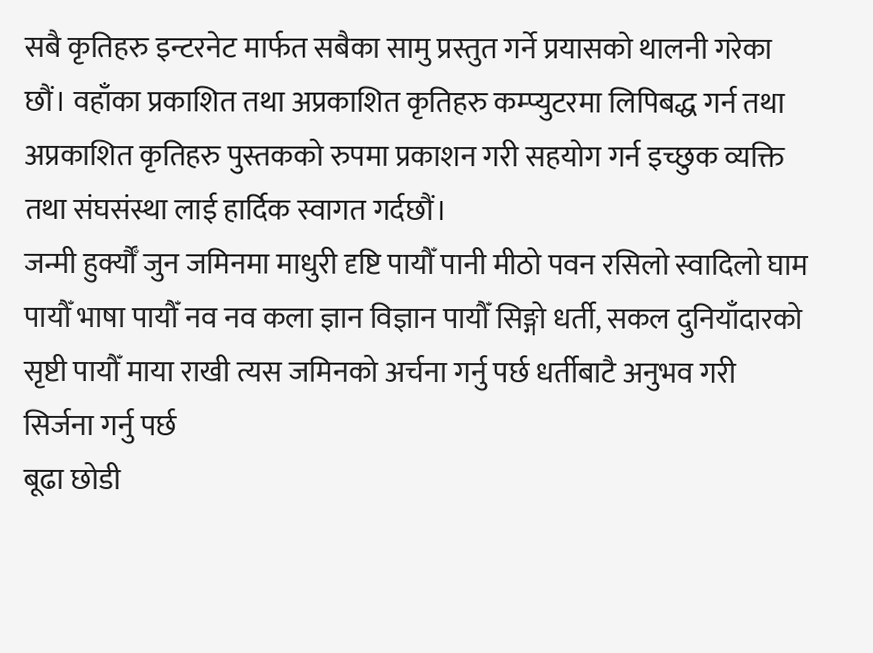सबै कृतिहरु इन्टरनेट मार्फत सबैका सामु प्रस्तुत गर्ने प्रयासको थालनी गरेका छौं। वहाँका प्रकाशित तथा अप्रकाशित कृतिहरु कम्प्युटरमा लिपिबद्ध गर्न तथा अप्रकाशित कृतिहरु पुस्तकको रुपमा प्रकाशन गरी सहयोग गर्न इच्छुक व्यक्ति तथा संघसंस्था लाई हार्दिक स्वागत गर्दछौं।
जन्मी हुर्क्यौँ जुन जमिनमा माधुरी दृष्टि पायौँ पानी मीठो पवन रसिलो स्वादिलो घाम पायौँ भाषा पायौँ नव नव कला ज्ञान विज्ञान पायौँ सिङ्गो धर्ती, सकल दुनियाँदारको सृष्टी पायौँ माया राखी त्यस जमिनको अर्चना गर्नु पर्छ धर्तीबाटै अनुभव गरी सिर्जना गर्नु पर्छ
बूढा छोडी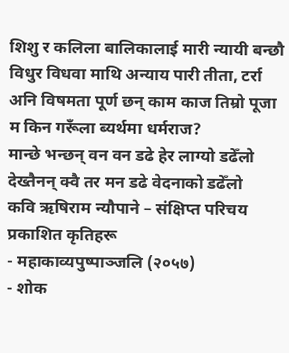शिशु र कलिला बालिकालाई मारी न्यायी बन्छौ विधुर विधवा माथि अन्याय पारी तीता, टर्रा अनि विषमता पूर्ण छन् काम काज तिम्रो पूजा म किन गरूँला ब्यर्थमा धर्मराज?
मान्छे भन्छन् वन वन डढे हेर लाग्यो डढेँलो देख्तैनन् क्वै तर मन डढे वेदनाको डढेँलो
कवि ऋषिराम न्यौपाने – संक्षिप्त परिचय
प्रकाशित कृतिहरू
- महाकाव्यपुष्पाञ्जलि (२०५७)
- शोक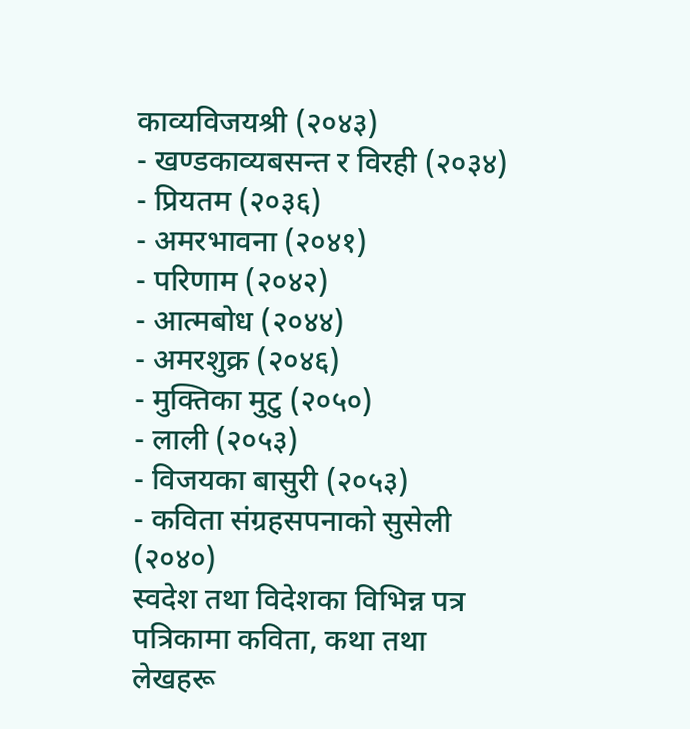काव्यविजयश्री (२०४३)
- खण्डकाव्यबसन्त र विरही (२०३४)
- प्रियतम (२०३६)
- अमरभावना (२०४१)
- परिणाम (२०४२)
- आत्मबोध (२०४४)
- अमरशुक्र (२०४६)
- मुक्तिका मुटु (२०५०)
- लाली (२०५३)
- विजयका बासुरी (२०५३)
- कविता संग्रहसपनाको सुसेली (२०४०)
स्वदेश तथा विदेशका विभिन्न पत्र पत्रिकामा कविता, कथा तथा लेखहरू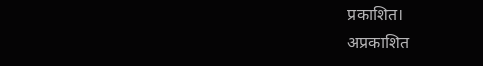प्रकाशित।
अप्रकाशित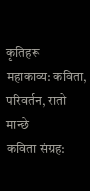कृतिहरू
महाकाव्य: कविता, परिवर्तन, रातो मान्छे
कविता संग्रह: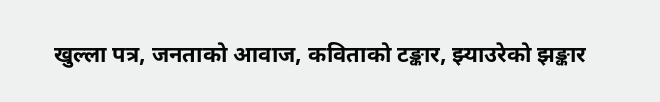खुल्ला पत्र, जनताको आवाज, कविताको टङ्कार, झ्याउरेको झङ्कार